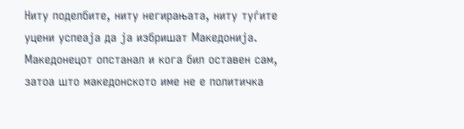Ниту поделбите, ниту негирањата, ниту туѓите уцени успеаја да ја избришат Македонија. Македонецот опстанал и кога бил оставен сам, затоа што македонското име не е политичка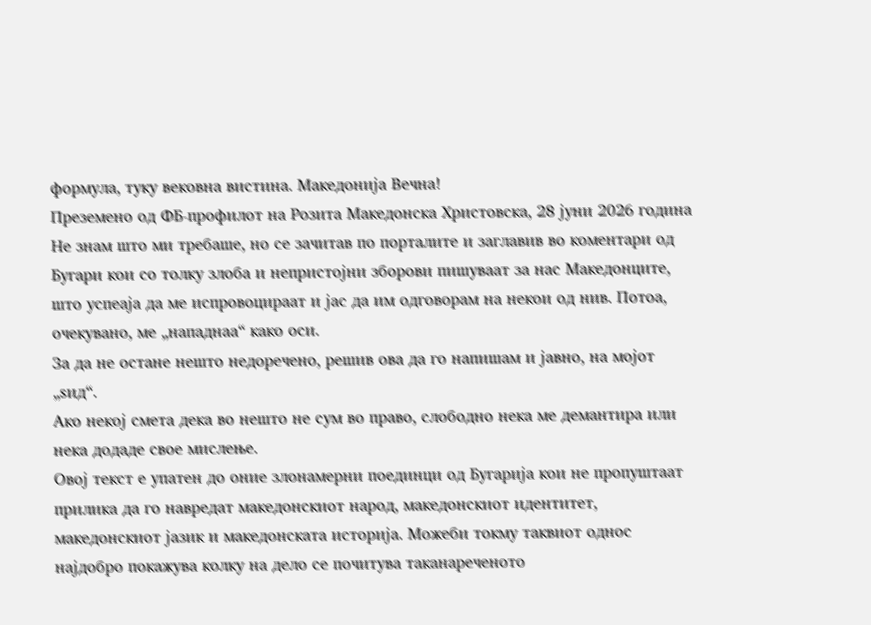формула, туку вековна вистина. Македонија Вечна!
Преземено од ФБ-профилот на Розита Македонска Христовска, 28 јуни 2026 година
Не знам што ми требаше, но се зачитав по порталите и заглавив во коментари од Бугари кои со толку злоба и непристојни зборови пишуваат за нас Македонците, што успеаја да ме испровоцираат и јас да им одговорам на некои од нив. Потоа, очекувано, ме „нападнаа“ како оси.
За да не остане нешто недоречено, решив ова да го напишам и јавно, на мојот „ѕид“.
Ако некој смета дека во нешто не сум во право, слободно нека ме демантира или нека додаде свое мислење.
Овој текст е упатен до оние злонамерни поединци од Бугарија кои не пропуштаат прилика да го навредат македонскиот народ, македонскиот идентитет, македонскиот јазик и македонската историја. Можеби токму таквиот однос најдобро покажува колку на дело се почитува таканареченото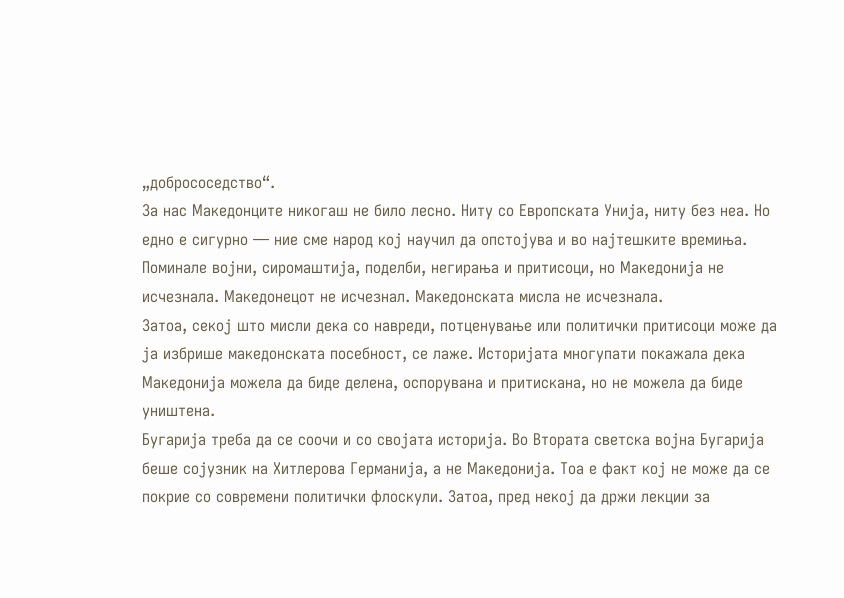„добрососедство“.
За нас Македонците никогаш не било лесно. Ниту со Европската Унија, ниту без неа. Но едно е сигурно — ние сме народ кој научил да опстојува и во најтешките времиња. Поминале војни, сиромаштија, поделби, негирања и притисоци, но Македонија не исчезнала. Македонецот не исчезнал. Македонската мисла не исчезнала.
Затоа, секој што мисли дека со навреди, потценување или политички притисоци може да ја избрише македонската посебност, се лаже. Историјата многупати покажала дека Македонија можела да биде делена, оспорувана и притискана, но не можела да биде уништена.
Бугарија треба да се соочи и со својата историја. Во Втората светска војна Бугарија беше сојузник на Хитлерова Германија, а не Македонија. Тоа е факт кој не може да се покрие со современи политички флоскули. Затоа, пред некој да држи лекции за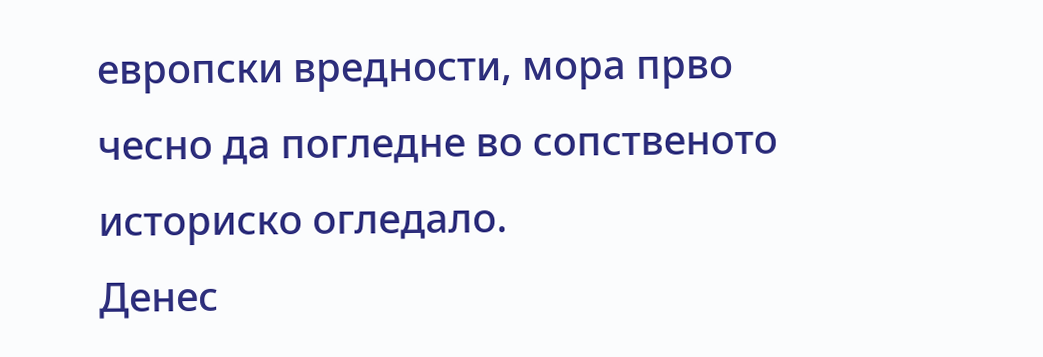европски вредности, мора прво чесно да погледне во сопственото историско огледало.
Денес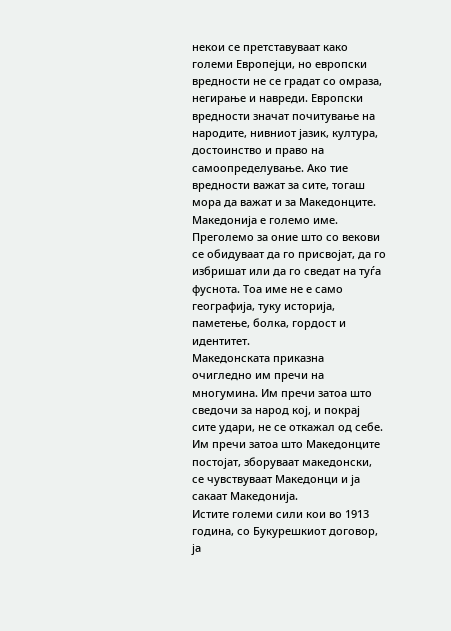некои се претставуваат како големи Европејци, но европски вредности не се градат со омраза, негирање и навреди. Европски вредности значат почитување на народите, нивниот јазик, култура, достоинство и право на самоопределување. Ако тие вредности важат за сите, тогаш мора да важат и за Македонците.
Македонија е големо име. Преголемо за оние што со векови се обидуваат да го присвојат, да го избришат или да го сведат на туѓа фуснота. Тоа име не е само географија, туку историја, паметење, болка, гордост и идентитет.
Македонската приказна очигледно им пречи на многумина. Им пречи затоа што сведочи за народ кој, и покрај сите удари, не се откажал од себе. Им пречи затоа што Македонците постојат, зборуваат македонски, се чувствуваат Македонци и ја сакаат Македонија.
Истите големи сили кои во 1913 година, со Букурешкиот договор, ја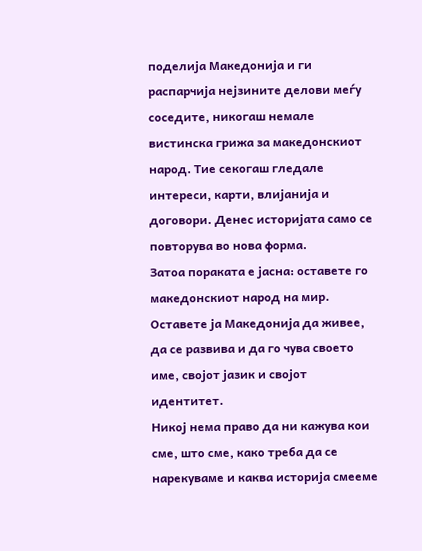поделија Македонија и ги распарчија нејзините делови меѓу соседите, никогаш немале вистинска грижа за македонскиот народ. Тие секогаш гледале интереси, карти, влијанија и договори. Денес историјата само се повторува во нова форма.
Затоа пораката е јасна: оставете го македонскиот народ на мир. Оставете ја Македонија да живее, да се развива и да го чува своето име, својот јазик и својот идентитет.
Никој нема право да ни кажува кои сме, што сме, како треба да се нарекуваме и каква историја смееме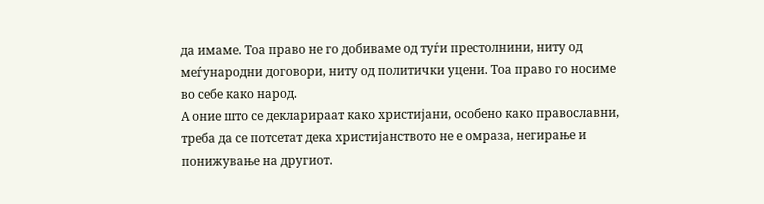да имаме. Тоа право не го добиваме од туѓи престолнини, ниту од меѓународни договори, ниту од политички уцени. Тоа право го носиме во себе како народ.
А оние што се декларираат како христијани, особено како православни, треба да се потсетат дека христијанството не е омраза, негирање и понижување на другиот.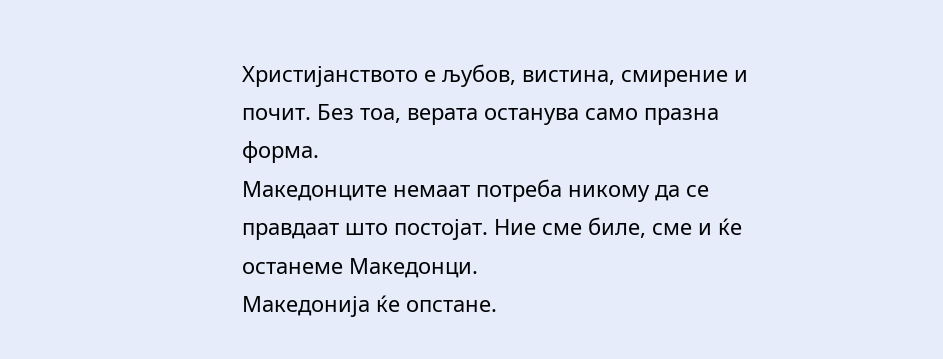Христијанството е љубов, вистина, смирение и почит. Без тоа, верата останува само празна форма.
Македонците немаат потреба никому да се правдаат што постојат. Ние сме биле, сме и ќе останеме Македонци.
Македонија ќе опстане.